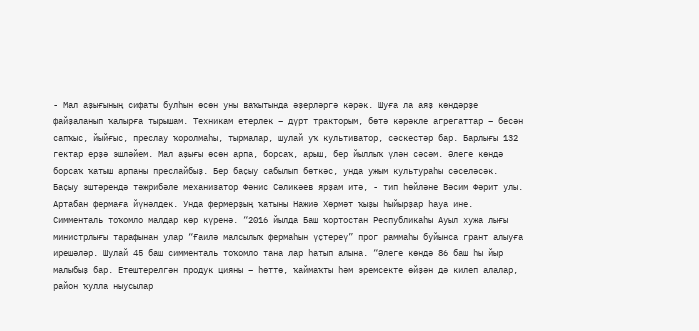- Мал аҙығының сифаты булһын өсөн уны ваҡытында әҙерләргә кәрәк. Шуға ла аяҙ көндәрҙе файҙаланып ҡалырға тырышам. Техникам етерлек – дүрт тракторым, бөтә кәрәкле агрегаттар – бесән сапҡыс, йыйғыс, преслау ҡоролмаһы, тырмалар, шулай уҡ культиватор, сәскестәр бар. Барлығы 132 гектар ерҙә эшләйем. Мал аҙығы өсөн арпа, борсаҡ, арыш, бер йыллыҡ үлән сәсәм. Әлеге көндә борсаҡ ҡатыш арпаны преслайбыҙ. Бер баҫыу сабылып бөткәс, унда ужым культураһы сәселәсәк. Баҫыу эштәрендә тәжрибәле механизатор Фәнис Сәликәев ярҙам итә, - тип һөйләне Вәсим Фәрит улы.
Артабан фермаға йүнәлдек. Унда фермерҙың ҡатыны Нажиә Хөрмәт ҡыҙы һыйырҙар һауа ине. Симменталь тоҡомло малдар көр күренә. “2016 йылда Баш ҡортостан Республикаһы Ауыл хужа лығы министрлығы тарафынан улар “Ғаилә малсылыҡ фермаһын үҫтереү” прог раммаһы буйынса грант алыуға ирешәләр. Шулай 45 баш симменталь тоҡомло тана лар һатып алына. “Әлеге көндә 86 баш һы йыр малыбыҙ бар. Етештерелгән продук цияны – һөттө, ҡаймаҡты һәм эремсекте өйҙән дә килеп алалар, район ҡулла ныусылар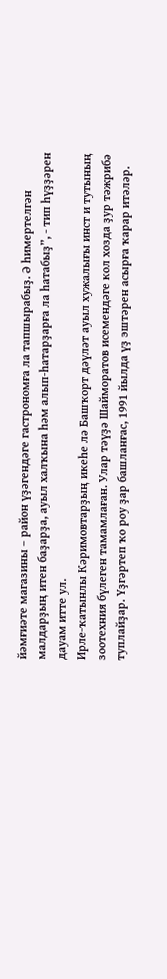йәмғиәте магазины – район үҙәгендәге гастрономға ла тапшырабыҙ. Ә һимертелгән малдарҙың итен баҙарҙа, ауыл халҡына һәм алып-һатарҙарға ла һатабыҙ”, - тип һүҙҙәрен дауам итте ул.
Ирле-ҡатынлы Кәримовтарҙың икеһе лә Башҡорт дәүләт ауыл хужалығы инст и тутының зоотехния бүлеген тамамлаған. Улар тәүҙә Шайморатов исемендәге кол хозда ҙур тәжрибә туплайҙар. Үҙгәртеп ҡо роу ҙар башланғас, 1991 йылда үҙ эштәрен асырға ҡарар итәләр.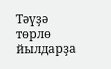Тәүҙә төрлө йылдарҙа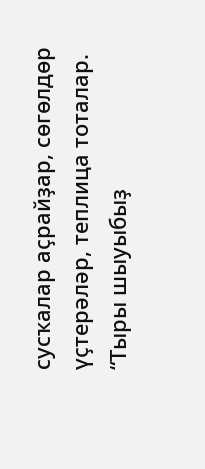сусҡалар аҫрайҙар, сөгөлдөр үҫтерәләр, теплица тоталар. “Тыры шыуыбыҙ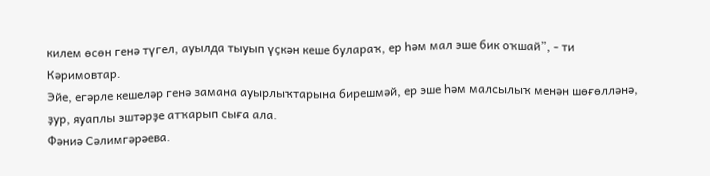килем өсөн генә түгел, ауылда тыуып үҫкән кеше булараҡ, ер һәм мал эше бик оҡшай”, - ти Кәримовтар.
Эйе, егәрле кешеләр генә замана ауырлыҡтарына бирешмәй, ер эше һәм малсылыҡ менән шөғөлләнә, ҙур, яуаплы эштәрҙе атҡарып сыға ала.
Фәниә Сәлимгәрәева.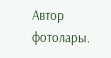Автор фотолары.